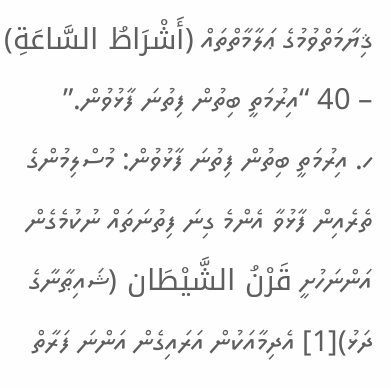ޤިޔާމަތްވުމުގެ ޢަލާމާތްތައް (أَشْرَاطُ السَّاعَةِ) – 40 “އިރުމަތީ ބިތުން ފިތުނަ ފާޅުވުން.”
ހ. އިރުމަތީ ބިތުން ފިތުނަ ފާޅުވުން: މުސްލިމުންގެ ތެރެއިން ފާޅުވާ އެންމެ ގިނަ ފިތުނަތައް ނުކުމެގެން އަންނަހުށީ قَرْنُ الشَّيْطَان (ޝައިޠާނާގެ ދަޅު)[1] އެދިމާއަކުން އަރައިގެން އަންނަ ފަރާތް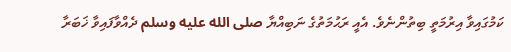ކަމުގައިވާ އިރުމަތީ ބިތުންނެވެ. އެއީ ރަޙުމަތުގެ ނަބިއްޔާ صلى الله عليه وسلم ދެއްވާފައިވާ ޚަބަރާ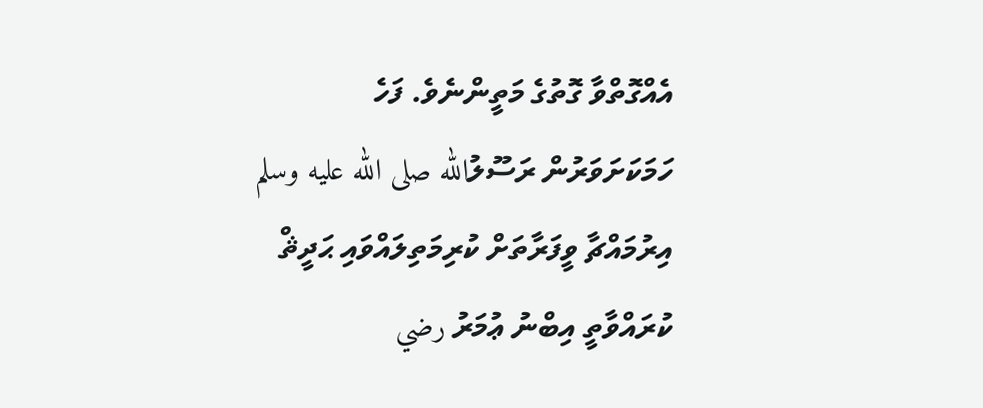އެއްގޮތްވާ ގޮތުގެ މަތީންނެވެ. ފަހެ ހަމަކަށަވަރުން ރަސޫލުالله صلى الله عليه وسلم އިރުމައްޗާ ވީފަރާތަށް ކުރިމަތިލައްވައި ޙަދީޘް ކުރައްވާތީ އިބްނު ޢުމަރު رضي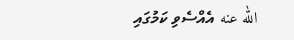الله عنه އެއްސެވި ކަމުގައި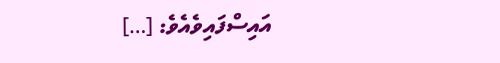އައިސްފައިވެއެވެ: […]